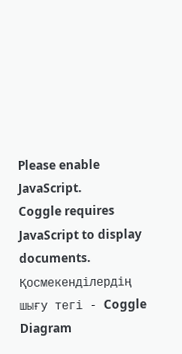Please enable JavaScript.
Coggle requires JavaScript to display documents.
Қосмекенділердің шығу тегі - Coggle Diagram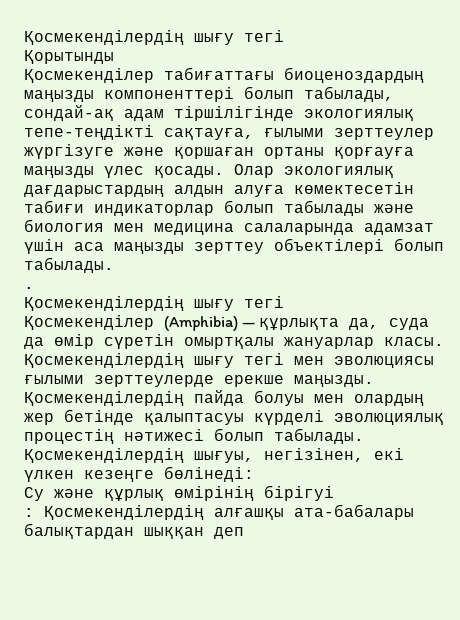Қосмекенділердің шығу тегі
Қорытынды
Қосмекенділер табиғаттағы биоценоздардың маңызды компоненттері болып табылады, сондай-ақ адам тіршілігінде экологиялық тепе-теңдікті сақтауға, ғылыми зерттеулер жүргізуге және қоршаған ортаны қорғауға маңызды үлес қосады. Олар экологиялық дағдарыстардың алдын алуға көмектесетін табиғи индикаторлар болып табылады және биология мен медицина салаларында адамзат үшін аса маңызды зерттеу объектілері болып табылады.
.
Қосмекенділердің шығу тегі
Қосмекенділер (Amphibia) — құрлықта да, суда да өмір сүретін омыртқалы жануарлар класы. Қосмекенділердің шығу тегі мен эволюциясы ғылыми зерттеулерде ерекше маңызды. Қосмекенділердің пайда болуы мен олардың жер бетінде қалыптасуы күрделі эволюциялық процестің нәтижесі болып табылады. Қосмекенділердің шығуы, негізінен, екі үлкен кезеңге бөлінеді:
Су және құрлық өмірінің бірігуі
: Қосмекенділердің алғашқы ата-бабалары балықтардан шыққан деп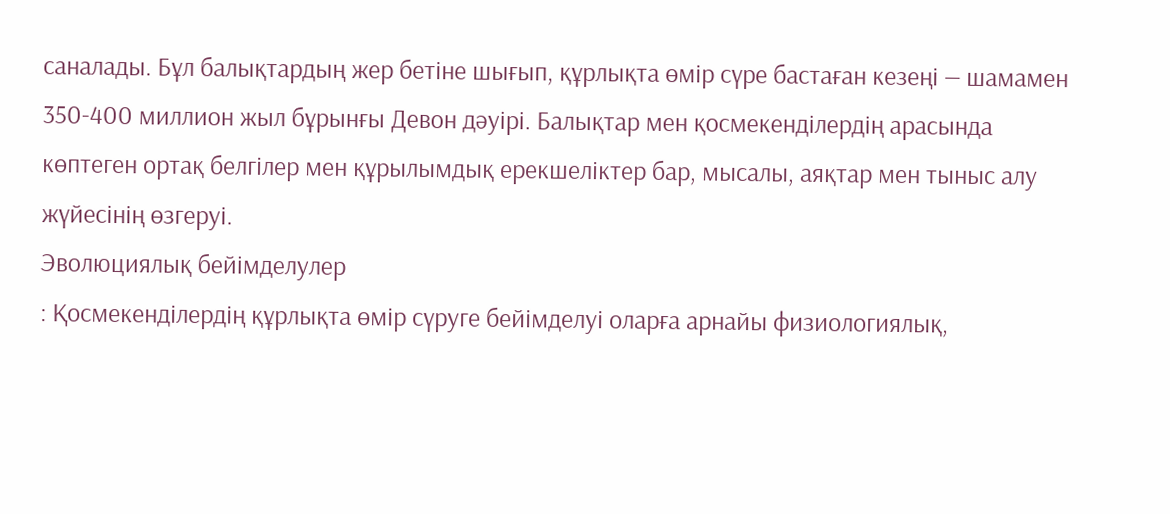саналады. Бұл балықтардың жер бетіне шығып, құрлықта өмір сүре бастаған кезеңі — шамамен 350-400 миллион жыл бұрынғы Девон дәуірі. Балықтар мен қосмекенділердің арасында көптеген ортақ белгілер мен құрылымдық ерекшеліктер бар, мысалы, аяқтар мен тыныс алу жүйесінің өзгеруі.
Эволюциялық бейімделулер
: Қосмекенділердің құрлықта өмір сүруге бейімделуі оларға арнайы физиологиялық,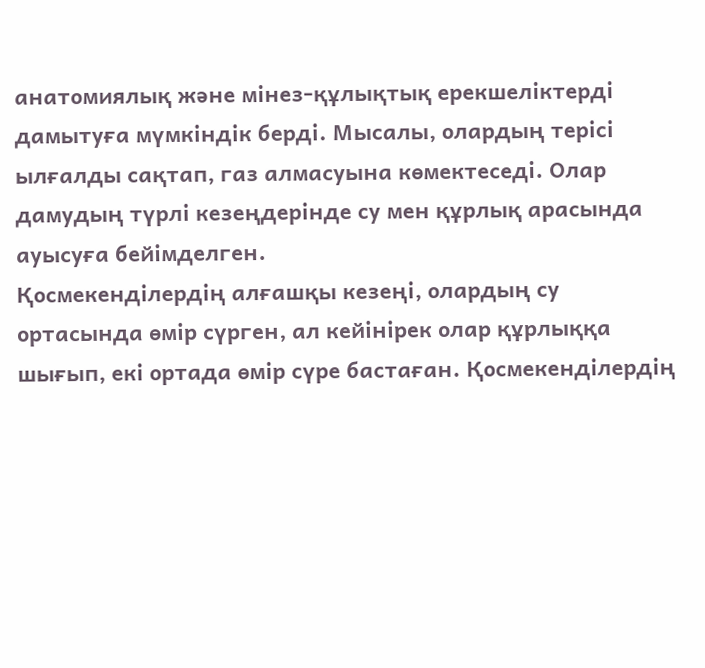анатомиялық және мінез-құлықтық ерекшеліктерді дамытуға мүмкіндік берді. Мысалы, олардың терісі ылғалды сақтап, газ алмасуына көмектеседі. Олар дамудың түрлі кезеңдерінде су мен құрлық арасында ауысуға бейімделген.
Қосмекенділердің алғашқы кезеңі, олардың су ортасында өмір сүрген, ал кейінірек олар құрлыққа шығып, екі ортада өмір сүре бастаған. Қосмекенділердің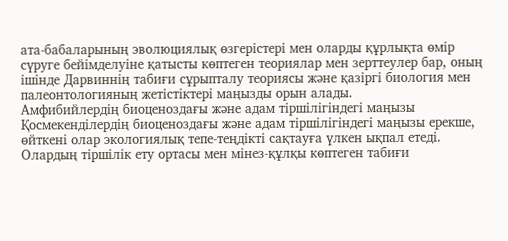ата-бабаларының эволюциялық өзгерістері мен оларды құрлықта өмір сүруге бейімделуіне қатысты көптеген теориялар мен зерттеулер бар, оның ішінде Дарвиннің табиғи сұрыпталу теориясы және қазіргі биология мен палеонтологияның жетістіктері маңызды орын алады.
Амфибийлердің биоценоздағы және адам тіршілігіндегі маңызы
Қосмекенділердің биоценоздағы және адам тіршілігіндегі маңызы ерекше, өйткені олар экологиялық тепе-теңдікті сақтауға үлкен ықпал етеді. Олардың тіршілік ету ортасы мен мінез-құлқы көптеген табиғи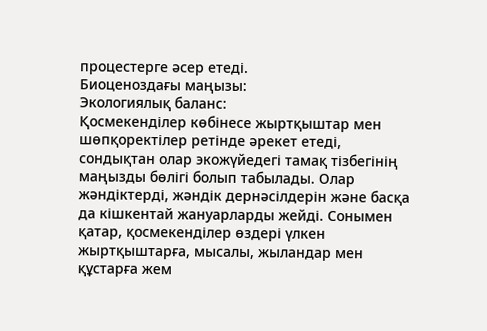процестерге әсер етеді.
Биоценоздағы маңызы:
Экологиялық баланс:
Қосмекенділер көбінесе жыртқыштар мен шөпқоректілер ретінде әрекет етеді, сондықтан олар экожүйедегі тамақ тізбегінің маңызды бөлігі болып табылады. Олар жәндіктерді, жәндік дернәсілдерін және басқа да кішкентай жануарларды жейді. Сонымен қатар, қосмекенділер өздері үлкен жыртқыштарға, мысалы, жыландар мен құстарға жем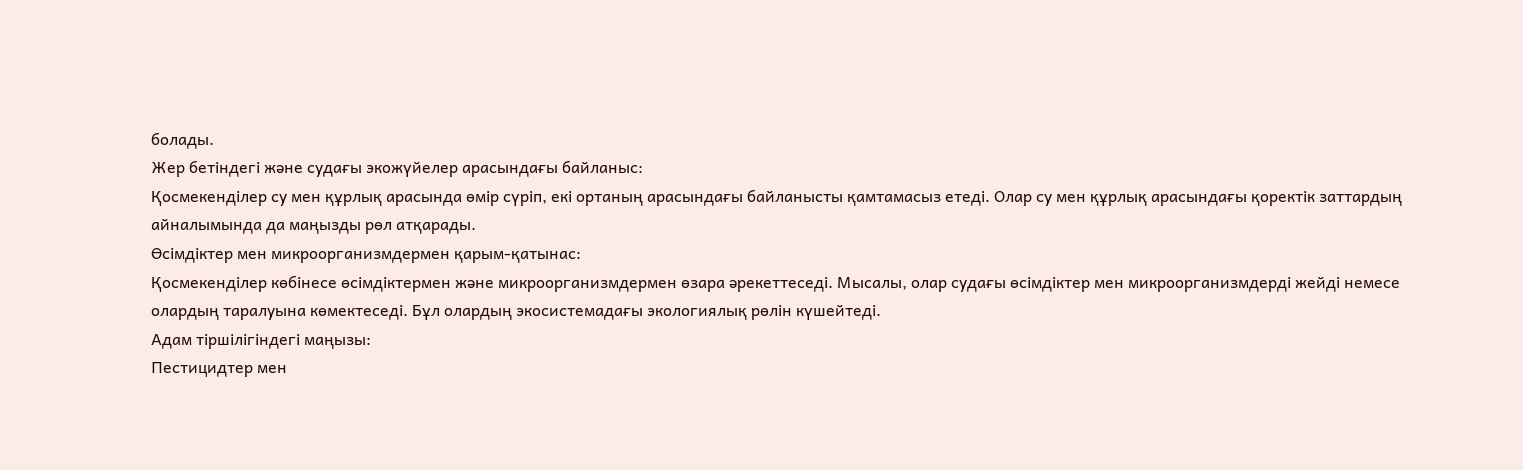болады.
Жер бетіндегі және судағы экожүйелер арасындағы байланыс:
Қосмекенділер су мен құрлық арасында өмір сүріп, екі ортаның арасындағы байланысты қамтамасыз етеді. Олар су мен құрлық арасындағы қоректік заттардың айналымында да маңызды рөл атқарады.
Өсімдіктер мен микроорганизмдермен қарым-қатынас:
Қосмекенділер көбінесе өсімдіктермен және микроорганизмдермен өзара әрекеттеседі. Мысалы, олар судағы өсімдіктер мен микроорганизмдерді жейді немесе олардың таралуына көмектеседі. Бұл олардың экосистемадағы экологиялық рөлін күшейтеді.
Адам тіршілігіндегі маңызы:
Пестицидтер мен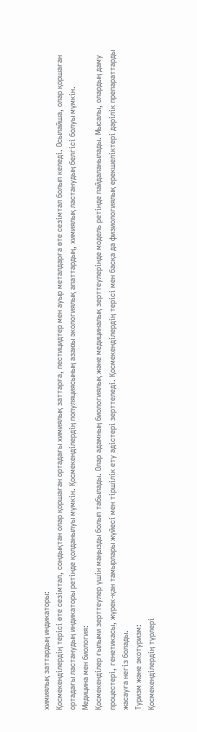химиялық заттардың индикаторы:
Қосмекенділердің терісі өте сезімтал, сондықтан олар қоршаған ортадағы химиялық заттарға, пестицидтер мен ауыр металдарға өте сезімтал болып келеді. Осылайша, олар қоршаған ортадағы ластанудың индикаторы ретінде қолданылуы мүмкін. Қосмекенділердің популяциясының азаюы экологиялық апаттардың, химиялық ластанудың белгісі болуы мүмкін.
Медицина мен биология:
Қосмекенділер ғылыми зерттеулер үшін маңызды болып табылады. Олар адамның биологиялық және медициналық зерттеулерінде модель ретінде пайдаланылады. Мысалы, олардың даму процестері, генетикасы, жүрек-қан тамырлары жүйесі мен тіршілік ету әдістері зерттеледі. Қосмекенділердің терісі мен басқа да физиологиялық ерекшеліктері дәрілік препараттарды жасауға негіз болады.
Туризм және экотуризм:
Қосмекенділердің түрлері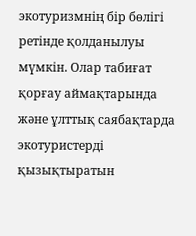экотуризмнің бір бөлігі ретінде қолданылуы мүмкін. Олар табиғат қорғау аймақтарында және ұлттық саябақтарда экотуристерді қызықтыратын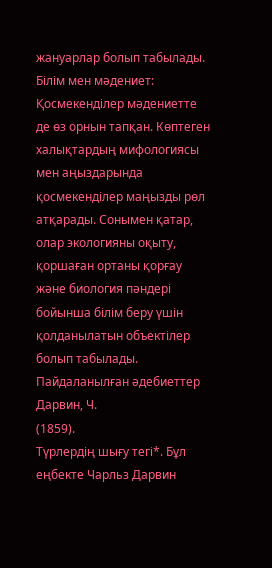жануарлар болып табылады.
Білім мен мәдениет:
Қосмекенділер мәдениетте де өз орнын тапқан. Көптеген халықтардың мифологиясы мен аңыздарында қосмекенділер маңызды рөл атқарады. Сонымен қатар, олар экологияны оқыту, қоршаған ортаны қорғау және биология пәндері бойынша білім беру үшін қолданылатын объектілер болып табылады.
Пайдаланылған әдебиеттер
Дарвин, Ч.
(1859).
Түрлердің шығу тегі*. Бұл еңбекте Чарльз Дарвин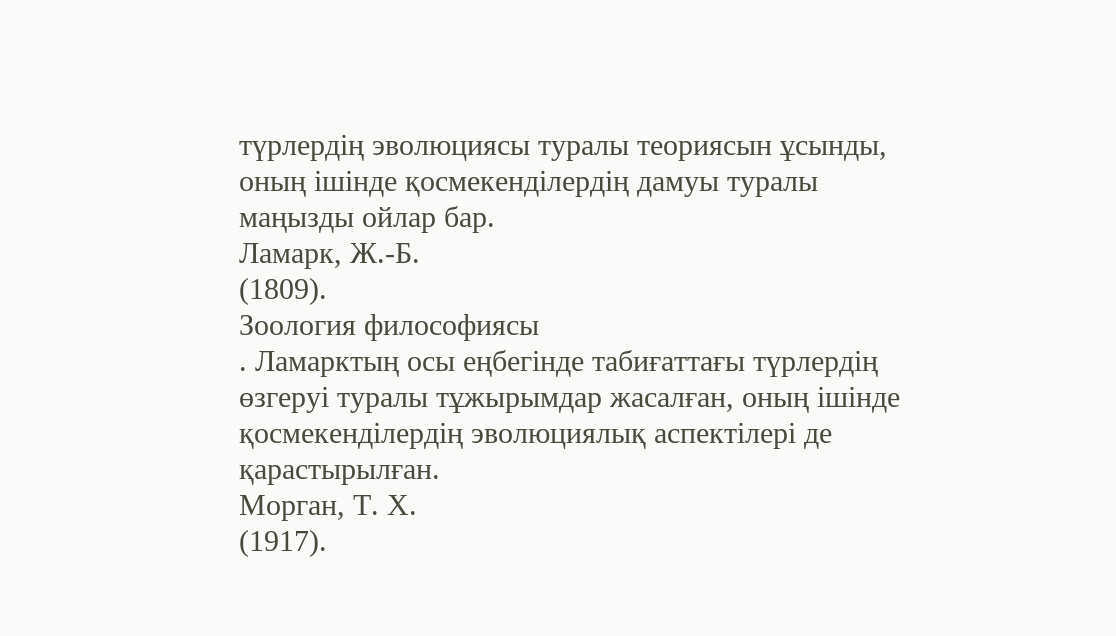түрлердің эволюциясы туралы теориясын ұсынды, оның ішінде қосмекенділердің дамуы туралы маңызды ойлар бар.
Ламарк, Ж.-Б.
(1809).
Зоология философиясы
. Ламарктың осы еңбегінде табиғаттағы түрлердің өзгеруі туралы тұжырымдар жасалған, оның ішінде қосмекенділердің эволюциялық аспектілері де қарастырылған.
Морган, Т. Х.
(1917).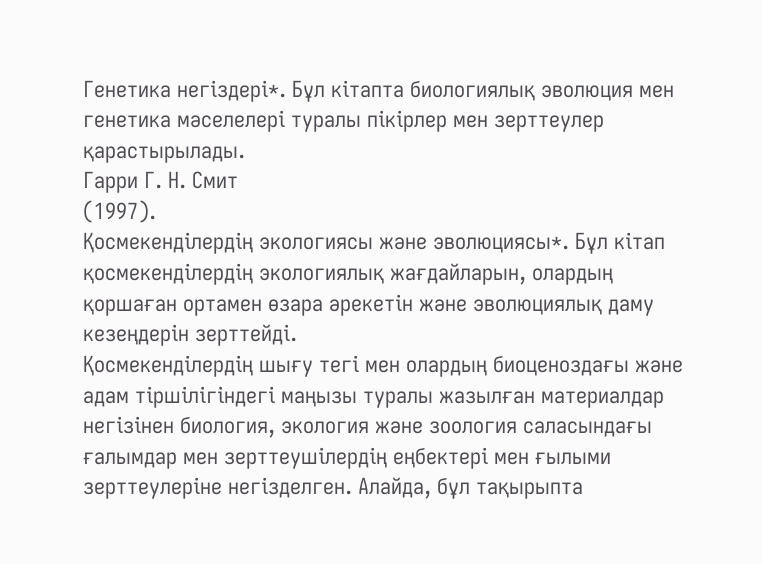Генетика негіздері*. Бұл кітапта биологиялық эволюция мен генетика мәселелері туралы пікірлер мен зерттеулер қарастырылады.
Гарри Г. Н. Смит
(1997).
Қосмекенділердің экологиясы және эволюциясы*. Бұл кітап қосмекенділердің экологиялық жағдайларын, олардың қоршаған ортамен өзара әрекетін және эволюциялық даму кезеңдерін зерттейді.
Қосмекенділердің шығу тегі мен олардың биоценоздағы және адам тіршілігіндегі маңызы туралы жазылған материалдар негізінен биология, экология және зоология саласындағы ғалымдар мен зерттеушілердің еңбектері мен ғылыми зерттеулеріне негізделген. Алайда, бұл тақырыпта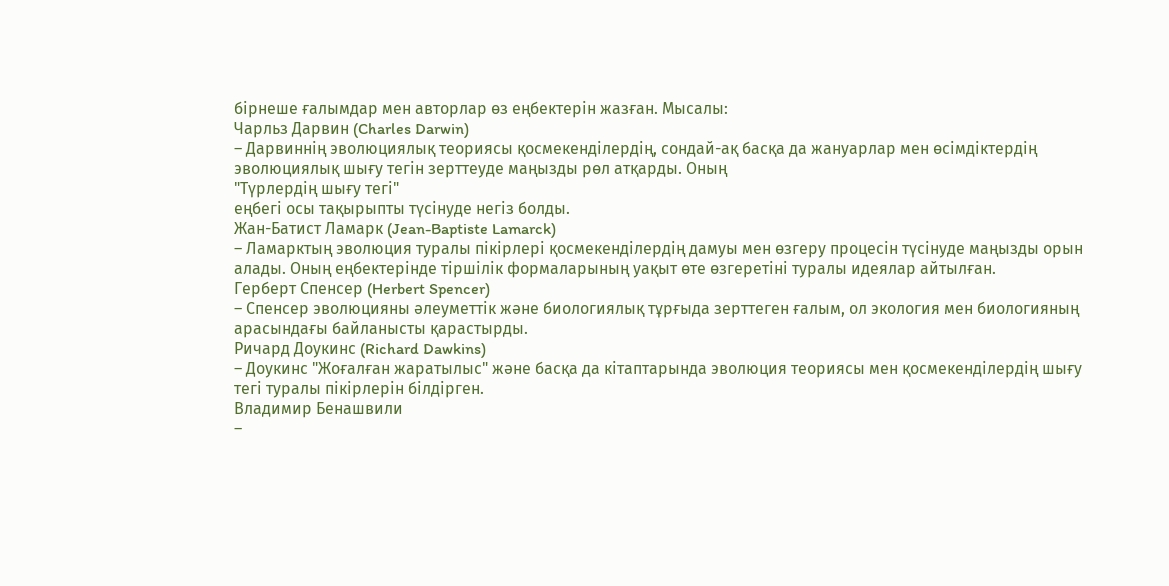бірнеше ғалымдар мен авторлар өз еңбектерін жазған. Мысалы:
Чарльз Дарвин (Charles Darwin)
– Дарвиннің эволюциялық теориясы қосмекенділердің, сондай-ақ басқа да жануарлар мен өсімдіктердің эволюциялық шығу тегін зерттеуде маңызды рөл атқарды. Оның
"Түрлердің шығу тегі"
еңбегі осы тақырыпты түсінуде негіз болды.
Жан-Батист Ламарк (Jean-Baptiste Lamarck)
– Ламарктың эволюция туралы пікірлері қосмекенділердің дамуы мен өзгеру процесін түсінуде маңызды орын алады. Оның еңбектерінде тіршілік формаларының уақыт өте өзгеретіні туралы идеялар айтылған.
Герберт Спенсер (Herbert Spencer)
– Спенсер эволюцияны әлеуметтік және биологиялық тұрғыда зерттеген ғалым, ол экология мен биологияның арасындағы байланысты қарастырды.
Ричард Доукинс (Richard Dawkins)
– Доукинс "Жоғалған жаратылыс" және басқа да кітаптарында эволюция теориясы мен қосмекенділердің шығу тегі туралы пікірлерін білдірген.
Владимир Бенашвили
–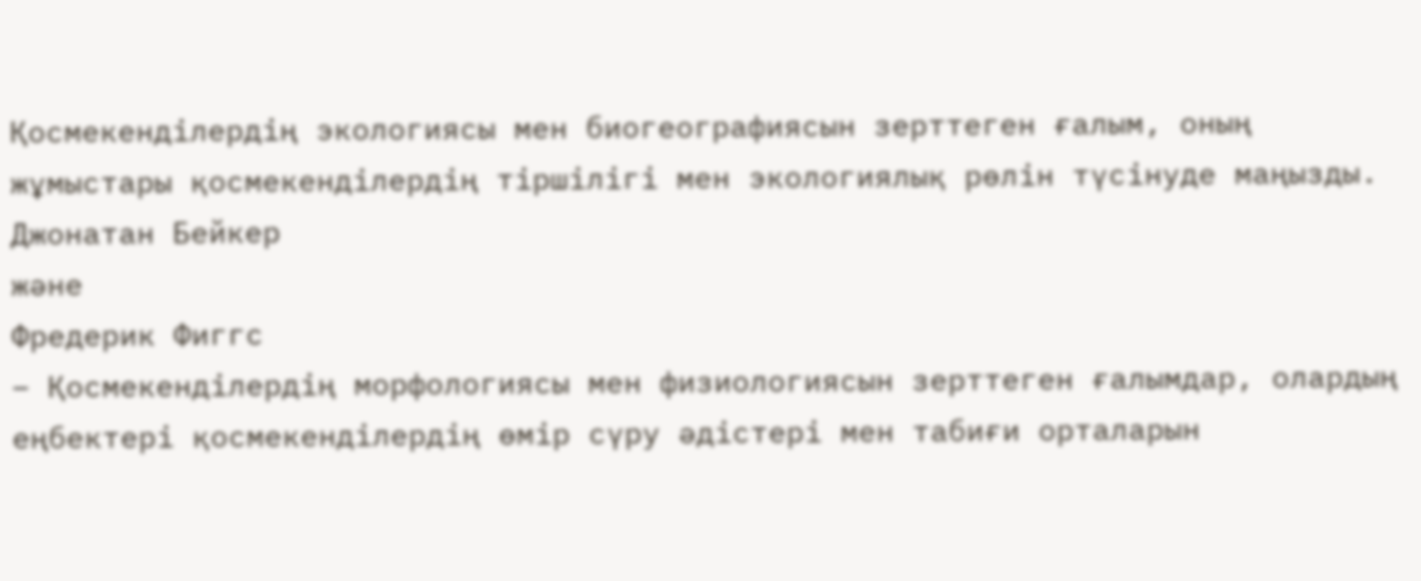Қосмекенділердің экологиясы мен биогеографиясын зерттеген ғалым, оның жұмыстары қосмекенділердің тіршілігі мен экологиялық рөлін түсінуде маңызды.
Джонатан Бейкер
және
Фредерик Фиггс
– Қосмекенділердің морфологиясы мен физиологиясын зерттеген ғалымдар, олардың еңбектері қосмекенділердің өмір сүру әдістері мен табиғи орталарын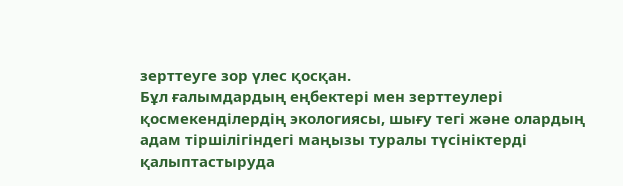зерттеуге зор үлес қосқан.
Бұл ғалымдардың еңбектері мен зерттеулері қосмекенділердің экологиясы, шығу тегі және олардың адам тіршілігіндегі маңызы туралы түсініктерді қалыптастыруда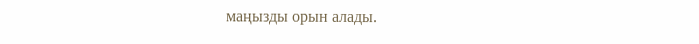маңызды орын алады.